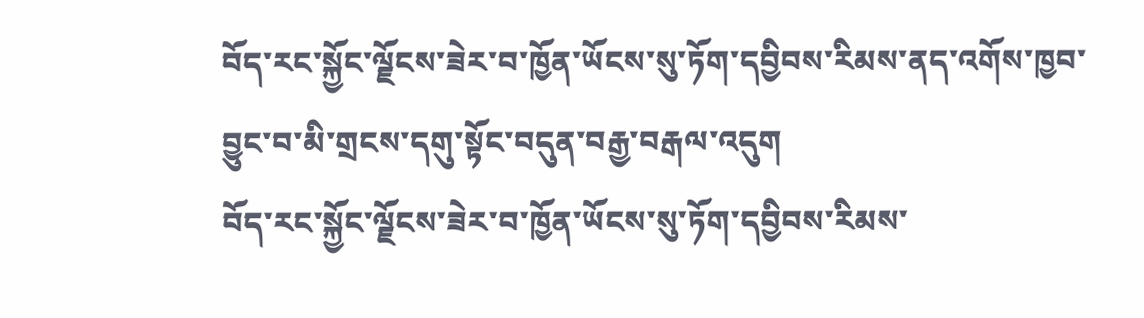བོད་རང་སྐྱོང་ལྗོངས་ཟེར་བ་ཁྱོན་ཡོངས་སུ་ཏོག་དབྱིབས་རིམས་ནད་འགོས་ཁྱབ་བྱུང་བ་མི་གྲངས་དགུ་སྟོང་བདུན་བརྒྱ་བརྒལ་འདུག
བོད་རང་སྐྱོང་ལྗོངས་ཟེར་བ་ཁྱོན་ཡོངས་སུ་ཏོག་དབྱིབས་རིམས་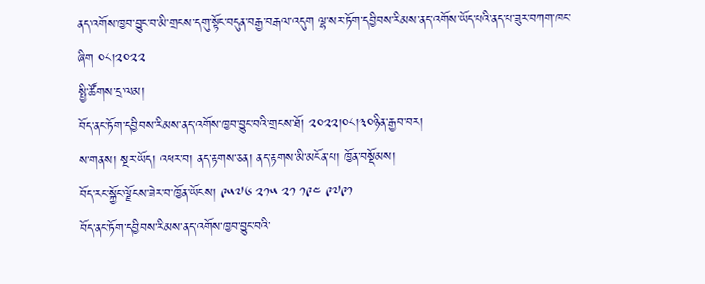ནད་འགོས་ཁྱབ་བྱུང་བ་མི་གྲངས་དགུ་སྟོང་བདུན་བརྒྱ་བརྒལ་འདུག ལྷ་སར་ཏོག་དབྱིབས་རིམས་ནད་འགོས་ཡོད་པའི་ནད་པ་ཟུར་བཀག་ཁང་ཞིག ༠༨།༢༠༢༢
སྤྱི་ཚོགས་དྲ་ལམ།
བོད་ནང་ཏོག་དབྱིབས་རིམས་ནད་འགོས་ཁྱབ་བྱུང་བའི་གྲངས་ཐོ། ༢༠༢༢།༠༨།༣༠ཉིན་རྒྱབ་བར།
ས་གནས། སྔར་ཡོད། འཕར་བ། ནད་རྟགས་ཅན། ནད་རྟགས་མི་མངོན་པ། ཁྱོན་བསྡོམས།
བོད་རང་སྐྱོང་ལྗོངས་ཟེར་བ་ཁྱོན་ཡོངས། ༩༥༧༦ ༢༡༥ ༢༡ ༡༩༤ ༩༧༩༡
བོད་ནང་ཏོག་དབྱིབས་རིམས་ནད་འགོས་ཁྱབ་བྱུང་བའི་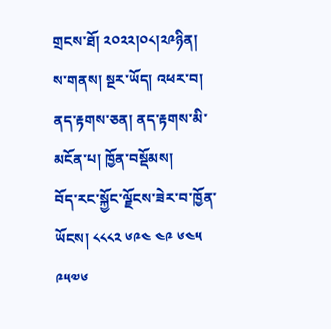གྲངས་ཐོ། ༢༠༢༢།༠༨།༢༩ཉིན།
ས་གནས། སྔར་ཡོད། འཕར་བ། ནད་རྟགས་ཅན། ནད་རྟགས་མི་མངོན་པ། ཁྱོན་བསྡོམས།
བོད་རང་སྐྱོང་ལྗོངས་ཟེར་བ་ཁྱོན་ཡོངས། ༨༨༨༢ ༦༩༤ ༤༩ ༦༤༥ ༩༥༧༦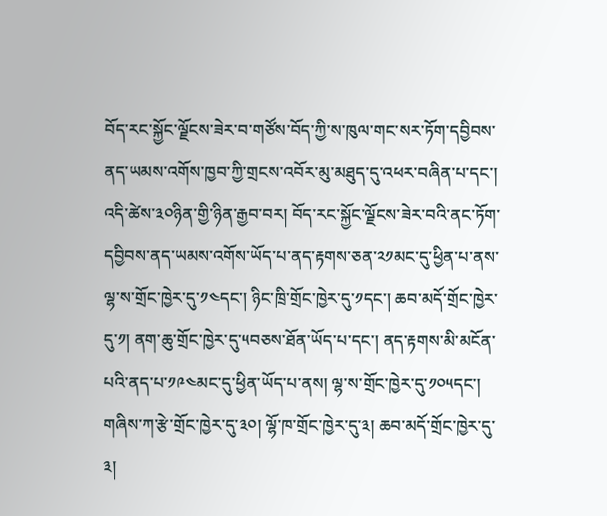བོད་རང་སྐྱོང་ལྗོངས་ཟེར་བ་གཙོས་བོད་ཀྱི་ས་ཁུལ་གང་སར་ཏོག་དབྱིབས་ནད་ཡམས་འགོས་ཁྱབ་ཀྱི་གྲངས་འབོར་མུ་མཐུད་དུ་འཕར་བཞིན་པ་དང་། འདི་ཚེས་༣༠ཉིན་གྱི་ཉིན་རྒྱབ་བར། བོད་རང་སྐྱོང་ལྗོངས་ཟེར་བའི་ནང་ཏོག་དབྱིབས་ནད་ཡམས་འགོས་ཡོད་པ་ནད་རྟགས་ཅན་༢༡མང་དུ་ཕྱིན་པ་ནས་ལྷ་ས་གྲོང་ཁྱེར་དུ་༡༤དང་། ཉིང་ཁྲི་གྲོང་ཁྱེར་དུ་༡དང་། ཆབ་མདོ་གྲོང་ཁྱེར་དུ་༡། ནག་ཆུ་གྲོང་ཁྱེར་དུ་༥བཅས་ཐོན་ཡོད་པ་དང་། ནད་རྟགས་མི་མངོན་པའི་ནད་པ་༡༩༤མང་དུ་ཕྱིན་ཡོད་པ་ནས། ལྷ་ས་གྲོང་ཁྱེར་དུ་༡༠༥དང་། གཞིས་ཀ་རྩེ་གྲོང་ཁྱེར་དུ་༣༠། ལྷོ་ཁ་གྲོང་ཁྱེར་དུ་༣། ཆབ་མདོ་གྲོང་ཁྱེར་དུ་༣།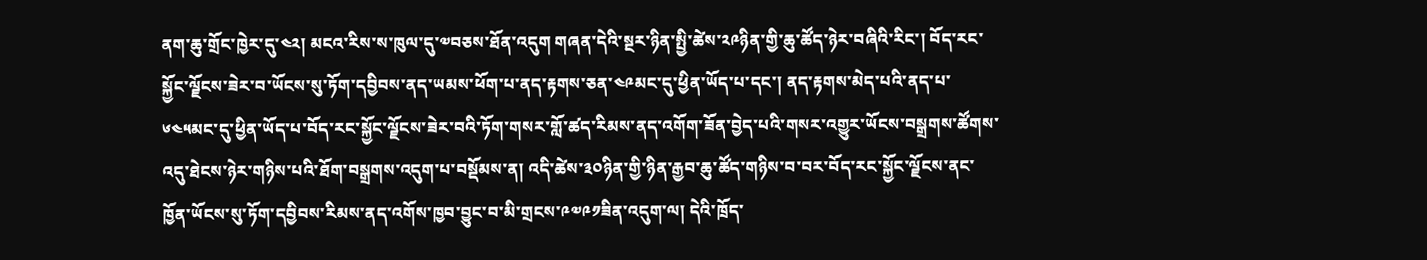ནག་ཆུ་གྲོང་ཁྱེར་དུ་༤༢། མངའ་རིས་ས་ཁུལ་དུ་༧བཅས་ཐོན་འདུག གཞན་དེའི་སྔར་ཉིན་སྤྱི་ཚེས་༢༩ཉིན་གྱི་ཆུ་ཚོད་ཉེར་བཞིའི་རིང་། བོད་རང་སྐྱོང་ལྗོངས་ཟེར་བ་ཡོངས་སུ་ཏོག་དབྱིབས་ནད་ཡམས་ཕོག་པ་ནད་རྟགས་ཅན་༤༩མང་དུ་ཕྱིན་ཡོད་པ་དང་། ནད་རྟགས་མེད་པའི་ནད་པ་༦༤༥མང་དུ་ཕྱིན་ཡོད་པ་བོད་རང་སྐྱོང་ལྗོངས་ཟེར་བའི་ཏོག་གསར་གློ་ཚད་རིམས་ནད་འགོག་ཟོན་བྱེད་པའི་གསར་འགྱུར་ཡོངས་བསྒྲགས་ཚོགས་འདུ་ཐེངས་ཉེར་གཉིས་པའི་ཐོག་བསྒྲགས་འདུག་པ་བསྡོམས་ན། འདི་ཚེས་༣༠ཉིན་གྱི་ཉིན་རྒྱབ་ཆུ་ཚོད་གཉིས་བ་བར་བོད་རང་སྐྱོང་ལྗོངས་ནང་ཁྱོན་ཡོངས་སུ་ཏོག་དབྱིབས་རིམས་ནད་འགོས་ཁྱབ་བྱུང་བ་མི་གྲངས་༩༧༩༡ཟིན་འདུག་ལ། དེའི་ཁྲོད་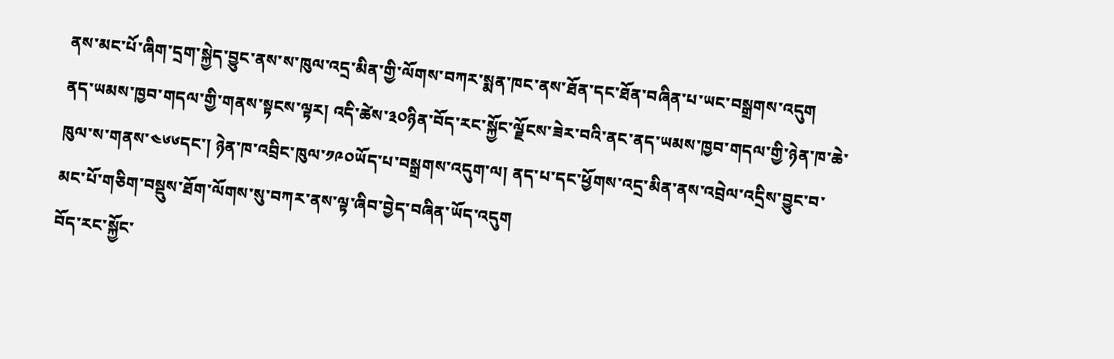ནས་མང་པོ་ཞིག་དྲག་སྐྱེད་བྱུང་ནས་ས་ཁུལ་འདྲ་མིན་གྱི་ལོགས་བཀར་སྨན་ཁང་ནས་ཐོན་དང་ཐོན་བཞིན་པ་ཡང་བསྒྲགས་འདུག
ནད་ཡམས་ཁྱབ་གདལ་གྱི་གནས་སྟངས་ལྟར། འདི་ཚེས་༣༠ཉིན་བོད་རང་སྐྱོང་ལྗོངས་ཟེར་བའི་ནང་ནད་ཡམས་ཁྱབ་གདལ་གྱི་ཉེན་ཁ་ཆེ་ཁུལ་ས་གནས་༤༦༦དང་། ཉེན་ཁ་འབྲིང་ཁུལ་༡༩༠ཡོད་པ་བསྒྲགས་འདུག་ལ། ནད་པ་དང་ཕྱོགས་འདྲ་མིན་ནས་འབྲེལ་འདྲིས་བྱུང་བ་མང་པོ་གཅིག་བསྡུས་ཐོག་ལོགས་སུ་བཀར་ནས་ལྟ་ཞིབ་བྱེད་བཞིན་ཡོད་འདུག
བོད་རང་སྐྱོང་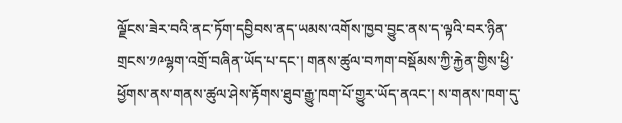ལྗོངས་ཟེར་བའི་ནང་ཏོག་དབྱིབས་ནད་ཡམས་འགོས་ཁྱབ་བྱུང་ནས་ད་ལྟའི་བར་ཉིན་གྲངས་༡༩ལྷག་འགྲོ་བཞིན་ཡོད་པ་དང་། གནས་ཚུལ་བཀག་བསྡོམས་ཀྱི་རྐྱེན་གྱིས་ཕྱི་ཕྱོགས་ནས་གནས་ཚུལ་ཤེས་རྟོགས་ཐུབ་རྒྱུ་ཁག་པོ་གྱུར་ཡོད་ནའང་། ས་གནས་ཁག་དུ་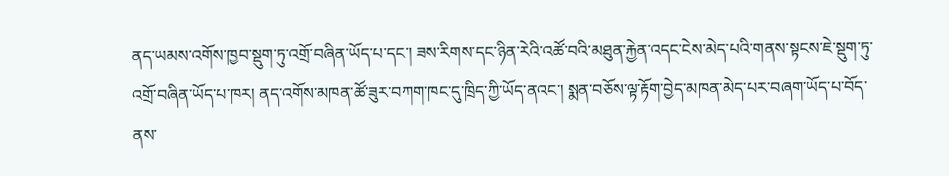ནད་ཡམས་འགོས་ཁྱབ་སྡུག་ཏུ་འགྲོ་བཞིན་ཡོད་པ་དང་། ཟས་རིགས་དང་ཉིན་རེའི་འཚོ་བའི་མཐུན་རྐྱེན་འདང་ངེས་མེད་པའི་གནས་སྟངས་ཇེ་སྡུག་ཏུ་འགྲོ་བཞིན་ཡོད་པ་ཁར། ནད་འགོས་མཁན་ཚོ་ཟུར་བཀག་ཁང་དུ་ཁྲིད་ཀྱི་ཡོད་ནའང་། སྨན་བཅོས་ལྟ་རྟོག་བྱེད་མཁན་མེད་པར་བཞག་ཡོད་པ་བོད་ནས་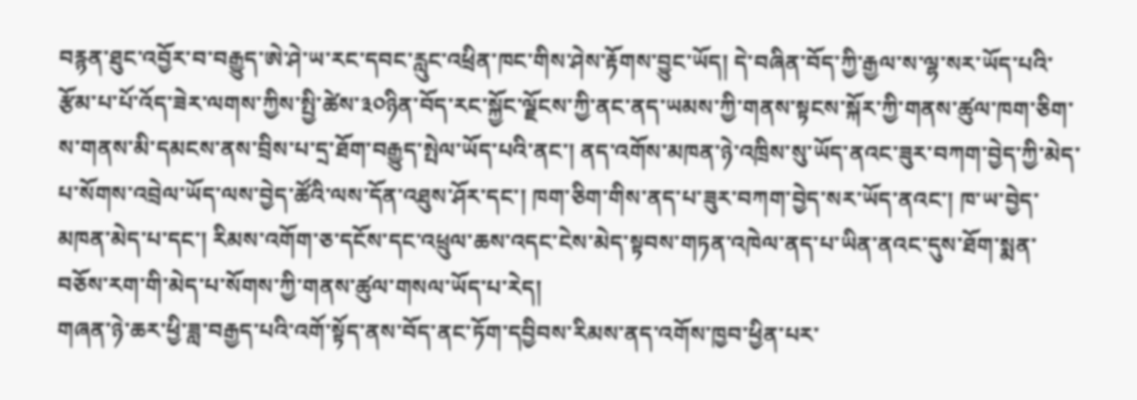བརྙན་ཐུང་འབྱོར་བ་བརྒྱུད་ཨེ་ཤེ་ཡ་རང་དབང་རླུང་འཕྲིན་ཁང་གིས་ཤེས་རྟོགས་བྱུང་ཡོད། དེ་བཞིན་བོད་ཀྱི་རྒྱལ་ས་ལྷ་སར་ཡོད་པའི་རྩོམ་པ་པོ་འོད་ཟེར་ལགས་ཀྱིས་སྤྱི་ཚེས་༣༠ཉིན་བོད་རང་སྐྱོང་ལྗོངས་ཀྱི་ནང་ནད་ཡམས་ཀྱི་གནས་སྟངས་སྐོར་ཀྱི་གནས་ཚུལ་ཁག་ཅིག་ས་གནས་མི་དམངས་ནས་བྲིས་པ་དྲ་ཐོག་བརྒྱུད་སྤེལ་ཡོད་པའི་ནང་། ནད་འགོས་མཁན་ཉེ་འཁྲིས་སུ་ཡོད་ནའང་ཟུར་བཀག་བྱེད་ཀྱི་མེད་པ་སོགས་འབྲེལ་ཡོད་ལས་བྱེད་ཚོའི་ལས་དོན་འཐུས་ཤོར་དང་། ཁག་ཅིག་གིས་ནད་པ་ཟུར་བཀག་བྱེད་སར་ཡོད་ནའང་། ཁ་ཡ་བྱེད་མཁན་མེད་པ་དང་། རིམས་འགོག་ཅ་དངོས་དང་འཕྲུལ་ཆས་འདང་ངེས་མེད་སྟབས་གཏན་འཁེལ་ནད་པ་ཡིན་ནའང་དུས་ཐོག་སྨན་བཅོས་རག་གི་མེད་པ་སོགས་ཀྱི་གནས་ཚུལ་གསལ་ཡོད་པ་རེད།
གཞན་ཉེ་ཆར་ཕྱི་ཟླ་བརྒྱད་པའི་འགོ་སྟོད་ནས་བོད་ནང་ཏོག་དབྱིབས་རིམས་ནད་འགོས་ཁྱབ་ཕྱིན་པར་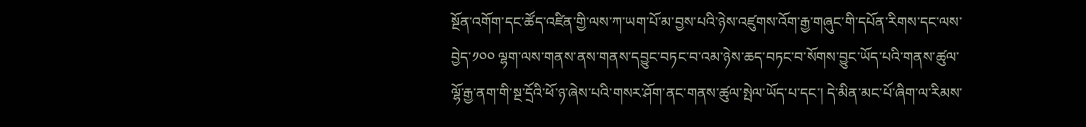སྔོན་འགོག་དང་ཚོད་འཛིན་གྱི་ལས་ཀ་ཡག་པོ་མ་བྱས་པའི་ཉེས་འཛུགས་འོག་རྒྱ་གཞུང་གི་དཔོན་རིགས་དང་ལས་བྱེད་༡༠༠ ལྷག་ལས་གནས་ནས་གནས་དབྱུང་བཏང་བ་འམ་ཉེས་ཆད་བཏང་བ་སོགས་བྱུང་ཡོད་པའི་གནས་ཚུལ་ལྷོ་རྒྱ་ནག་གི་སྔ་དྲོའི་ཕོ་ཉ་ཞེས་པའི་གསར་ཤོག་ནང་གནས་ཚུལ་སྤེལ་ཡོད་པ་དང་། དེ་མིན་མང་པོ་ཞིག་ལ་རིམས་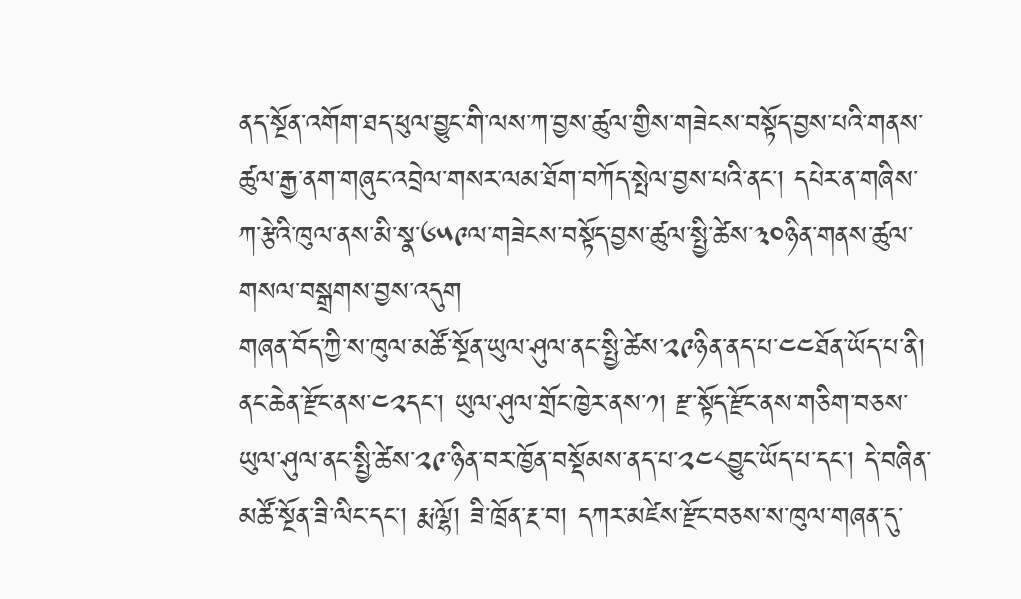ནད་སྔོན་འགོག་ཐད་ཕུལ་བྱུང་གི་ལས་ཀ་བྱས་ཚུལ་གྱིས་གཟེངས་བསྟོད་བྱས་པའི་གནས་ཚུལ་རྒྱ་ནག་གཞུང་འབྲེལ་གསར་ལམ་ཐོག་བཀོད་སྤེལ་བྱས་པའི་ནང་། དཔེར་ན་གཞིས་ཀ་རྩེའི་ཁུལ་ནས་མི་སྣ་༦༥༩ལ་གཟེངས་བསྟོད་བྱས་ཚུལ་སྤྱི་ཚེས་༣༠ཉིན་གནས་ཚུལ་གསལ་བསྒྲགས་བྱས་འདུག
གཞན་བོད་ཀྱི་ས་ཁུལ་མཚོ་སྔོན་ཡུལ་ཤུལ་ནང་སྤྱི་ཚེས་༢༩ཉིན་ནད་པ་༤༤ཐོན་ཡོད་པ་ནི། ནང་ཆེན་རྫོང་ནས་༤༢དང་། ཡུལ་ཤུལ་གྲོང་ཁྱེར་ནས་༡། རྫ་སྟོད་རྫོང་ནས་གཅིག་བཅས་ཡུལ་ཤུལ་ནང་སྤྱི་ཚེས་༢༩་ཉིན་བར་ཁྱོན་བསྡོམས་ནད་པ་༢༤༨བྱུང་ཡོད་པ་དང་། དེ་བཞིན་མཚོ་སྔོན་ཟི་ལིང་དང་། རྨ་ལྷོ། ཟི་ཁྲོན་རྔ་བ། དཀར་མཛེས་རྫོང་བཅས་ས་ཁུལ་གཞན་དུ་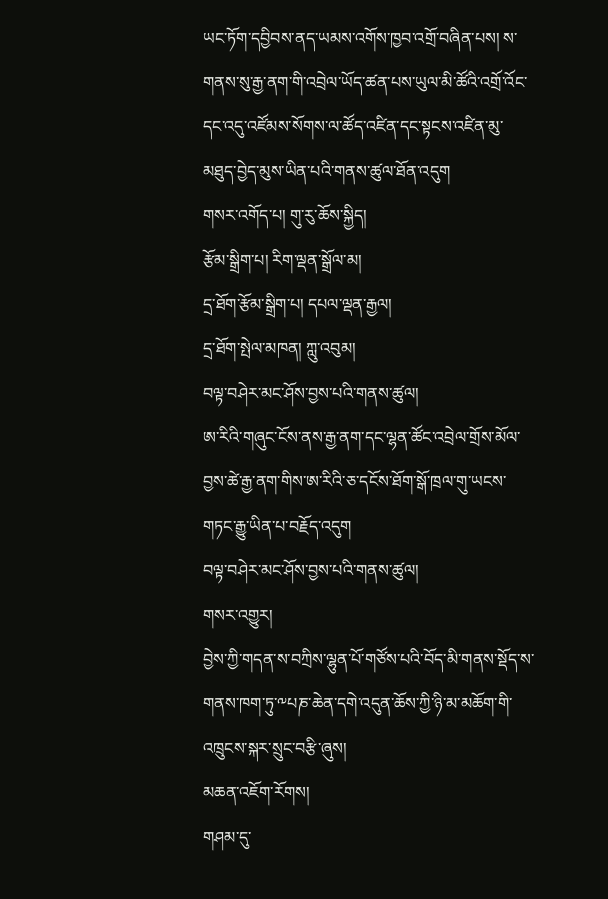ཡང་ཏོག་དབྱིབས་ནད་ཡམས་འགོས་ཁྱབ་འགྲོ་བཞིན་པས། ས་གནས་སུ་རྒྱ་ནག་གི་འབྲེལ་ཡོད་ཚན་པས་ཡུལ་མི་ཚོའི་འགྲོ་འོང་དང་འདུ་འཛོམས་སོགས་ལ་ཚོད་འཛིན་དང་སྟངས་འཛིན་མུ་མཐུད་བྱེད་མུས་ཡིན་པའི་གནས་ཚུལ་ཐོན་འདུག
གསར་འགོད་པ། གུ་རུ་ཆོས་སྐྱིད།
རྩོམ་སྒྲིག་པ། རིག་ལྡན་སྒྲོལ་མ།
དྲ་ཐོག་རྩོམ་སྒྲིག་པ། དཔལ་ལྡན་རྒྱལ།
དྲ་ཐོག་སྤེལ་མཁན། ཀླུ་འབུམ།
བལྟ་བཤེར་མང་ཤོས་བྱས་པའི་གནས་ཚུལ།
ཨ་རིའི་གཞུང་ངོས་ནས་རྒྱ་ནག་དང་ལྷན་ཚོང་འབྲེལ་གྲོས་མོལ་བྱས་ཚེ་རྒྱ་ནག་གིས་ཨ་རིའི་ཅ་དངོས་ཐོག་སྒོ་ཁྲལ་གུ་ཡངས་གཏང་རྒྱུ་ཡིན་པ་བརྗོད་འདུག
བལྟ་བཤེར་མང་ཤོས་བྱས་པའི་གནས་ཚུལ།
གསར་འགྱུར།
བྱེས་ཀྱི་གདན་ས་བཀྲིས་ལྷུན་པོ་གཙོས་པའི་བོད་མི་གནས་སྡོད་ས་གནས་ཁག་ཏུ་༸པཎ་ཆེན་དགེ་འདུན་ཆོས་ཀྱི་ཉི་མ་མཆོག་གི་འཁྲུངས་སྐར་སྲུང་བརྩི་ཞུས།
མཆན་འཇོག་རོགས།
གཤམ་དུ་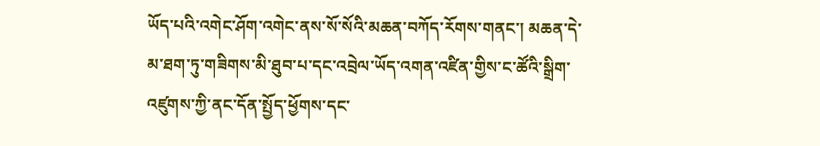ཡོད་པའི་འགེང་ཤོག་འགེང་ནས་སོ་སོའི་མཆན་བཀོད་རོགས་གནང་། མཆན་དེ་མ་ཐག་ཏུ་གཟིགས་མི་ཐུབ་པ་དང་འབྲེལ་ཡོད་འགན་འཛིན་གྱིས་ང་ཚོའི་སྒྲིག་འཛུགས་ཀྱི་ནང་དོན་སྤྱོད་ཕྱོགས་དང་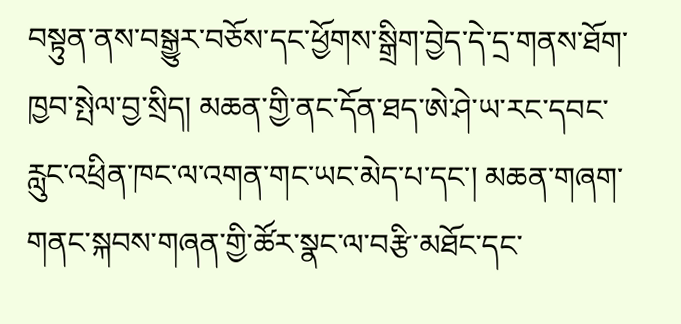བསྟུན་ནས་བསྒྱུར་བཅོས་དང་ཕྱོགས་སྒྲིག་བྱེད་དེ་དྲ་གནས་ཐོག་ཁྱབ་སྤེལ་བྱ་སྲིད། མཆན་གྱི་ནང་དོན་ཐད་ཨེ་ཤེ་ཡ་རང་དབང་རླུང་འཕྲིན་ཁང་ལ་འགན་གང་ཡང་མེད་པ་དང་། མཆན་གཞག་གནང་སྐབས་གཞན་གྱི་ཚོར་སྣང་ལ་བརྩི་མཐོང་དང་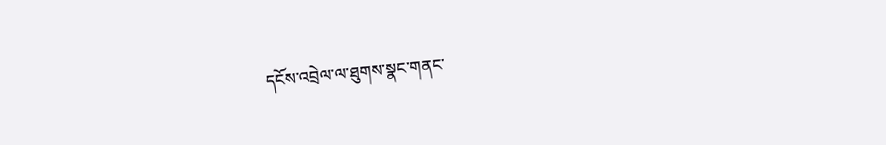དངོས་འབྲེལ་ལ་ཐུགས་སྣང་གནང་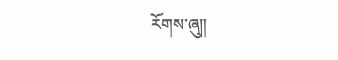རོགས་ཞུ༎